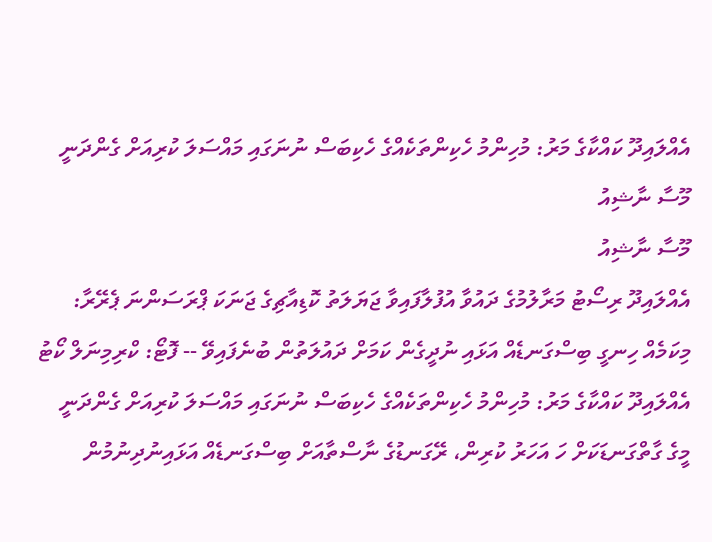އެއްލައިދޫ ކައްކާގެ މަރު: މުހިންމު ހެކިންތަކެއްގެ ހެކިބަސް ނުނަގައި މައްސަލަ ކުރިއަށް ގެންދަނީ
މޫސާ ނާޝިއު
މޫސާ ނާޝިއު
އެއްލައިދޫ ރިސޯޓު މަރާލުމުގެ ދައުވާ އުފުލާފައިވާ ޖަޔަލަތު ކޮޑިއާޗިގެ ޖަނަކަ ޕްރަސަންނަ ޕެރޭރާ: މިކަމެއް ހިނގީ ބިސްގަނޑެއް އަޅައި ނުދީގެން ކަމަށް ދައުލަތުން ބުނެފައިވޭ -- ފޮޓޯ: ކްރިމިނަލް ކޯޓު
އެއްލައިދޫ ކައްކާގެ މަރު: މުހިންމު ހެކިންތަކެއްގެ ހެކިބަސް ނުނަގައި މައްސަލަ ކުރިއަށް ގެންދަނީ
މީގެ ގާތްގަނޑަކަށް ހަ އަހަރު ކުރިން، ރޭގަނޑުގެ ނާސްތާއަށް ބިސްގަނޑެއް އަޅައިނުދިނުމުން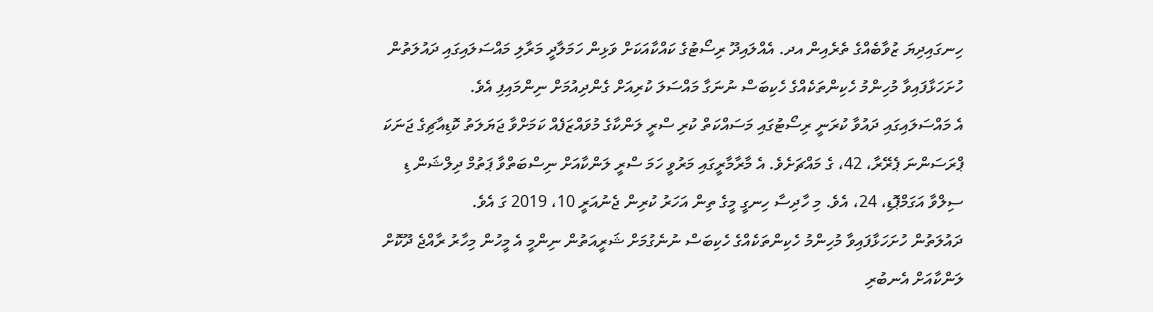ހިނގައިދިޔަ ޒުވާބެއްގެ ތެރެއިން އދ. އެއްލައިދޫ ރިސޯޓުގެ ކައްކާއަކަށް ވަޅިން ހަމަލާދީ މަރާލި މައްސަލައިގައި ދައުލަތުން ހުށަހަޅާފައިވާ މުހިންމު ހެކިންތަކެއްގެ ހެކިބަސް ނުނަގާ މައްސަލަ ކުރިއަށް ގެންދިއުމަށް ނިންމައިފި އެވެ.
އެ މައްސަލައިގައި ދައުވާ ކުރަނީ ރިސޯޓުގައި މަސައްކަތް ކުރި ސްރީ ލަންކާގެ މުވައްޒަފެއް ކަމަށްވާ ޖަޔަލަތު ކޮޑިއާޗިގެ ޖަނަކަ ޕްރަސަންނަ ޕެރޭރާ، 42، ގެ މައްޗަށެވެ. އެ މާރާމާރީގައި މަރުވީ ހަމަ ސްރީ ލަންކާއަށް ނިސްބަތްވާ ޕަތުމް ދިލްޝަން ޑި ސިލްވާ އަގަމްޕޮޑި، 24، އެވެ. މި ހާދިސާ ހިނގީ މީގެ ތިން އަހަރު ކުރިން ޖެނުއަރީ 10، 2019 ގަ އެވެ.
ދައުލަތުން ހުށަހަޅާފައިވާ މުހިންމު ހެކިންތަކެއްގެ ހެކިބަސް ނުނެގުމަށް ޝަރީއަތުން ނިންމީ އެ މީހުން މިހާރު ރާއްޖެ ދޫކޮށް ލަންކާއަށް އެނބުރި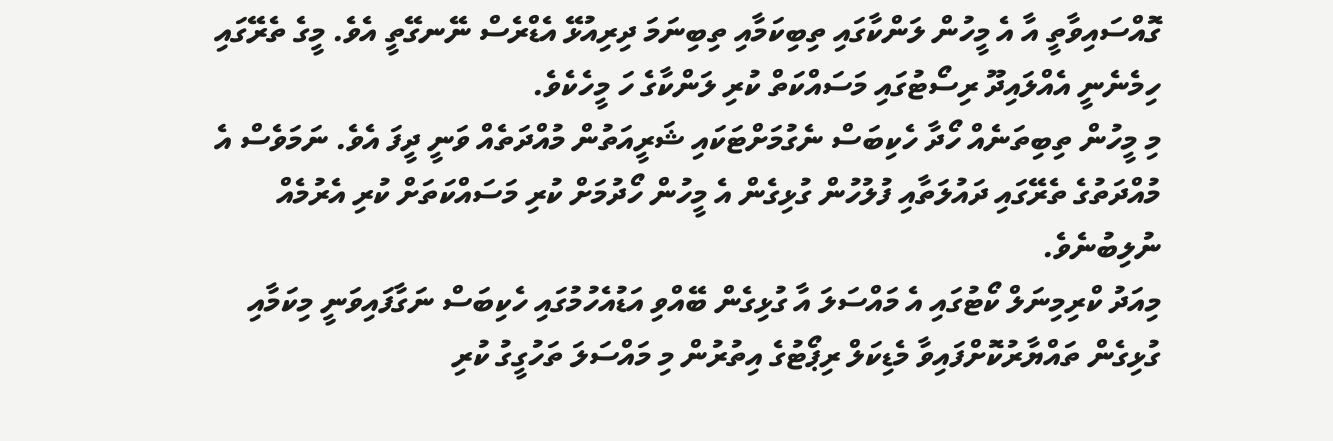ގޮއްސައިވާތީ އާ އެ މީހުން ލަންކާގައި ތިބިކަމާއި ތިބިނަމަ ދިރިއުޅޭ އެޑްރެސް ނޭނގޭތީ އެވެ. މީގެ ތެރޭގައި ހިމެނެނީ އެއްލައިދޫ ރިސޯޓުގައި މަސައްކަތް ކުރި ލަންކާގެ ހަ މީހެކެވެ.
މި މީހުން ތިބިތަނެއް ހޯދާ ހެކިބަސް ނެގުމަށްޓަކައި ޝަރީއަތުން މުއްދަތެއް ވަނީ ދީފަ އެވެ. ނަމަވެސް އެ މުއްދަތުގެ ތެރޭގައި ދައުލަތާއި ފުލުހުން ގުޅިގެން އެ މީހުން ހޯދުމަށް ކުރި މަސައްކަތަށް ކުރި އެރުމެއް ނުލިބުނެވެ.
މިއަދު ކްރިމިނަލް ކޯޓުގައި އެ މައްސަލަ އާ ގުޅިގެން ބޭއްވި އަޑުއެހުމުގައި ހެކިބަސް ނަގާފައިވަނީ މިކަމާއި ގުޅިގެން ތައްޔާރުކޮށްފައިވާ މެޑިކަލް ރިޕޯޓުގެ އިތުރުން މި މައްސަލަ ތަހުގީގު ކުރި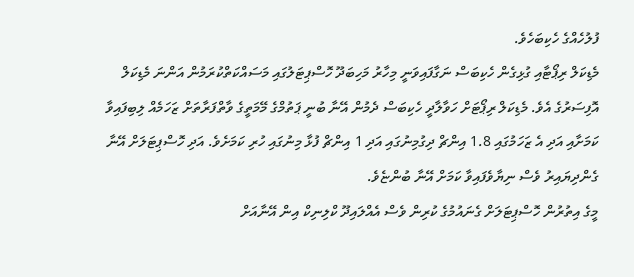ފުލުހެއްގެ ހެކިބަހެވެ.
މެޑިކަލް ރިޕޯޓާއި ގުޅިގެން ހެކިބަސް ނަގާފައިވަނީ މިހާރު މަހިބަދޫ ހޮސްޕިޓަލުގައި މަސައްކަތްކުރަމުން އަންނަ މެޑިކަލް އޮފިސަރުގެ އެވެ. މެޑިކަލް ރިޕޯޓަށް ހަވާލާދީ ހެކިބަސް ދެމުން އޭނާ ބުނީ ޕަތުމްގެ މޭމަތީގެ ވާތްފަރާތަށް ޒަހަމެއް ލިބިފައިވާ ކަމަށާއި އަދި އެ ޒަހަމުގައި 1.8 އިންޗް ދިގުމިނުގައި އަދި 1 އިންޗް ފުޅާ މިނުގައި ހުރި ކަމަށެވެ. އަދި ހޮސްޕިޓަލަށް އޭނާ ގެންދިޔައިރު ވެސް ނިޔާވެފައިވާ ކަމަށް އޭނާ ބުންޏެވެ.
މީގެ އިތުރުން ހޮސްޕިޓަލަށް ގެނައުމުގެ ކުރިން ވެސް އެއްލައިދޫ ކްލިނިކް އިން އޭނާއަށް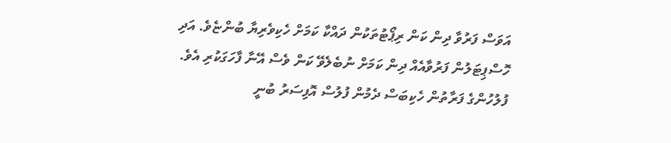އަވަސް ފަރުވާ ދިން ކަން ރިޕޯޓުތަކުން ދައްކާ ކަމަށް ހެކިވެރިޔާ ބުންޏެވެ. އަދި ހޮސްޕިޓަލުން ފަރުވާއެއް ދިން ކަމަށް ނުބެލެވޭ ކަން ވެސް އޭނާ ފާހަގަކުރި އެވެ.
ފުލުހުންގެ ފަރާތުން ހެކިބަސް ދެމުން ފުލުސް އޮފިސަރު ބުނީ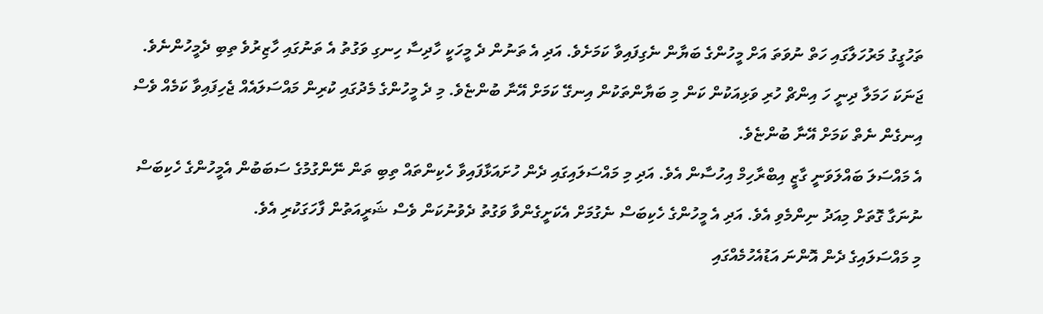ތަހުގީގު މަރުހަލާގައި ހަތް ނުވަތަ އަށް މީހުންގެ ބަޔާން ނެގިފައިވާ ކަމަށެވެ. އަދި އެ ތަނުން ދެ މީހަކީ ހާދިސާ ހިނގި ވަގުތު އެ ތަނުގައި ހާޒިރުވެ ތިބި ދެމީހުންނެވެ. ޖަނަކަ ހަމަލާ ދިނީ ހަ އިންޗް ހުރި ވަޅިއަކުން ކަން މި ބަޔާންތަކުން އިނގޭ ކަމަށް އޭނާ ބުންޏެވެ. މި ދެ މީހުންގެ މެދުގައި ކުރިން މައްސަލައެއް ޖެހިފައިވާ ކަމެއް ވެސް އިނގެން ނެތް ކަމަށް އޭނާ ބުންޏެވެ.
އެ މައްސަލަ ބައްލަވަނީ ގާޒީ އިބްރާހިމް އިހުސާން އެވެ. އަދި މި މައްސަލައިގައި ދެން ހުށައަޅާފައިވާ ހެކިންތައް ތިބި ތަން ނޭންގުމުގެ ސަބަބުން އެމީހުންގެ ހެކިބަސް ނުނަގާ ގޮތަށް މިއަދު ނިންމެވި އެވެ. އަދި އެ މީހުންގެ ހެކިބަސް ނެގުމަށް އެކަށީގެންވާ ވަގުތު ދެވުނުކަން ވެސް ޝަރީއަތުން ފާހަގަކުރި އެވެ.
މި މައްސަލައިގެ ދެން އޮންނަ އަޑުއެހުމެއްގައި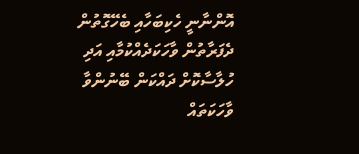އޮންނާނީ ހެކިބަހާއި ބެހޭގޮތުން ދެފަރާތުން ވާހަކަދެއްކުމާއި އަދި ހުލާސާކޮށް ދައްކަން ބޭނުންވާ ވާހަކަތައް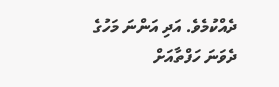ދެއްކުމެވެ. އަދި އަންނަ މަހުގެ ދެވަނަ ހަފްތާއަށް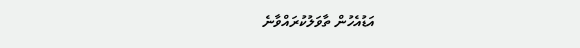އަޑުއެހުން ތާވަލުކުރައްވާނެ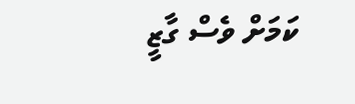ކަމަށް ވެސް ގާޒީ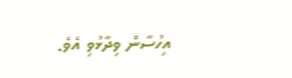އިހުސާން ވިދާޅުވި އެވެ.